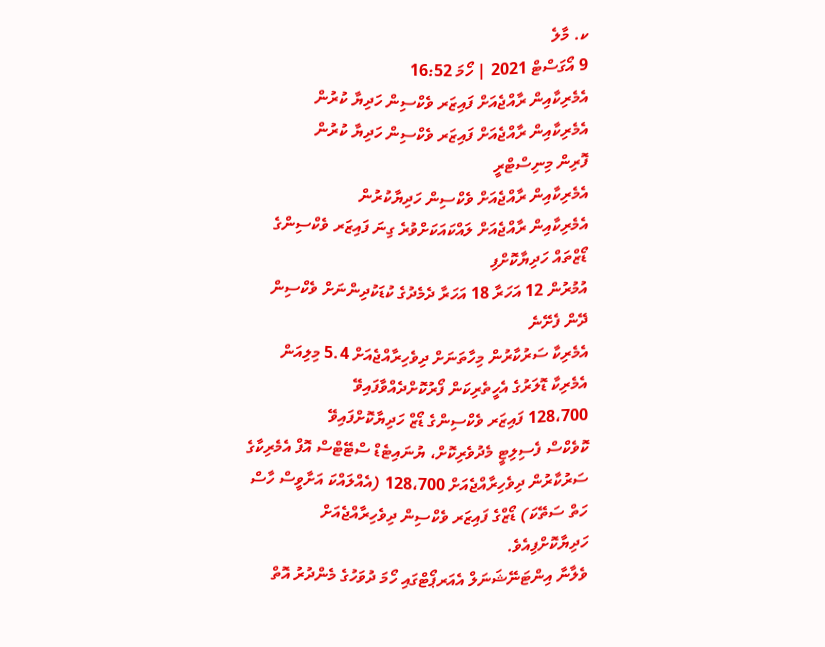ކ. މާލެ
9 އޯގަސްޓް 2021 | ހޯމަ 16:52
އެމެރިކާއިން ރާއްޖެއަށް ފައިޒަރ ވެކްސިން ހަދިޔާ ކުރުން
އެމެރިކާއިން ރާއްޖެއަށް ފައިޒަރ ވެކްސިން ހަދިޔާ ކުރުން
ފޮރިން މިނިސްޓްރީ
އެމެރިކާއިން ރާއްޖެއަށް ވެކްސިން ހަދިޔާކުރުން
އެމެރިކާއިން ރާއްޖެއަށް ލައްކައަކަށްވުރެ ގިނަ ފައިޒަރ ވެކްސިންގެ ޑޯޒްތައް ހަދިޔާކޮށްފި
އުމުރުން 12 އަހަރާ 18 އަހަރާ ދެމެދުގެ ކުޑަކުދިންނަށް ވެކްސިން ދޭން ފެށޭނެ
އެމެރިކާ ސަރުކާރުން މިހާތަނަށް ދިވެހިރާއްޖެއަށް 5.4 މިލިއަން އެމެރިކާ ޑޮލަރުގެ އެހީތެރިކަން ފޯރުކޮށްދެއްވާފައިވޭ
128،700 ފައިޒަރ ވެކްސިންގެ ޑޯޒް ހަދިޔާކޮށްފައިވޭ
ކޮވެކްސް ފެސިލިޓީ މެދުވެރިކޮށް، ޔުނައިޓެޑް ސްޓޭޓްސް އޮފް އެމެރިކާގެ ސަރުކާރުން ދިވެހިރާއްޖެއަށް 128،700 (އެއްލައްކަ އަށާވީސް ހާސް ހަތް ސަތޭކަ) ޑޯޒްގެ ފައިޒަރ ވެކްސިން ދިވެހިރާއްޖެއަށް ހަދިޔާކޮށްފިއެވެ.
ވެލާނާ އިންޓަނޭޝަނަލް އެއަރޕޯޓްގައި ހޯމަ ދުވަހުގެ މެންދުރު އޮތް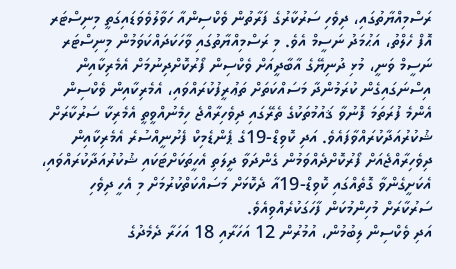ރަސްމިއްޔާތުގައި، ދިވެހި ސަރުކާރުގެ ފަރާތުން ވެކްސިންއާ ހަވާލުވެވަޑައިގަތީ މިނިސްޓަރ އޮފް ހެލްތު، އަޙުމަދު ނަސީމް އެވެ. މި ރަސްމިއްޔާތުގައި ވާހަކަދައްކަވަމުން މިނިސްޓަރ ނަސީމް ވަނީ، މުޅި ދުނިޔޭގެ އާބާދީއަށް ވެކްސިން ފޯރުކޮށްދިނުމަށް އެމެރިކާއިން އިސްނަގައިގެން ކުރަމުންދާ މަސައްކަތަށް ތަޢުރީފުކުރައްވައި، އެމެރިކާއިން ވެކްސިން އެންމެ ފުރަތަމަ ފޮނުވާ ޤައުމުތަކުގެ ތެރޭގައި ދިވެހިރާއްޖެ ހިމެނުއްވީތީ އެމެރިކާ ސަރުކާރަށް ޝުކުރުއަދާކުރައްވާފައެވެ. އަދި ކޮވިޑް-19ގެ ޕެންޑެމިކް ފެށުނީއްސުރެ އެމެރިކާއިން ދިވެހިރާއްޖެއަށް ފޯރުކޮށްދެއްވަމުން ގެންދަވާ ދީލަތި އެހީތަކަށްޓަކައި ޝުކުރުއަދާކުރައްވައި، އެކަށީގެންވާ ގޮތެއްގައި ކޮވިޑް-19އާ ދެކޮޅަށް މަސައްކަތްކުރުމަށް މި އެހީ ދިވެހި ސަރުކާރަށް މުހިންމުކަން ފާހަގަކުރެއްވިއެވެ.
އަދި ވެކްސިން ލިބުމުން، އުމުރުން 12 އަހަރާއި 18 އަހަރާ ދެމެދުގެ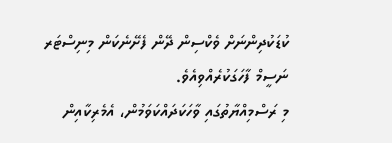ކުޑަކުދިންނަށް ވެކްސިން ދޭން ފެށޭނެކަން މިނިސްޓަރ ނަސީމް ފާހަގަކުރެއްވިއެވެ.
މި ރަސްމިއްޔާތުގައި ވާހަކަދައްކަވަމުން، އެމެރިކާއިން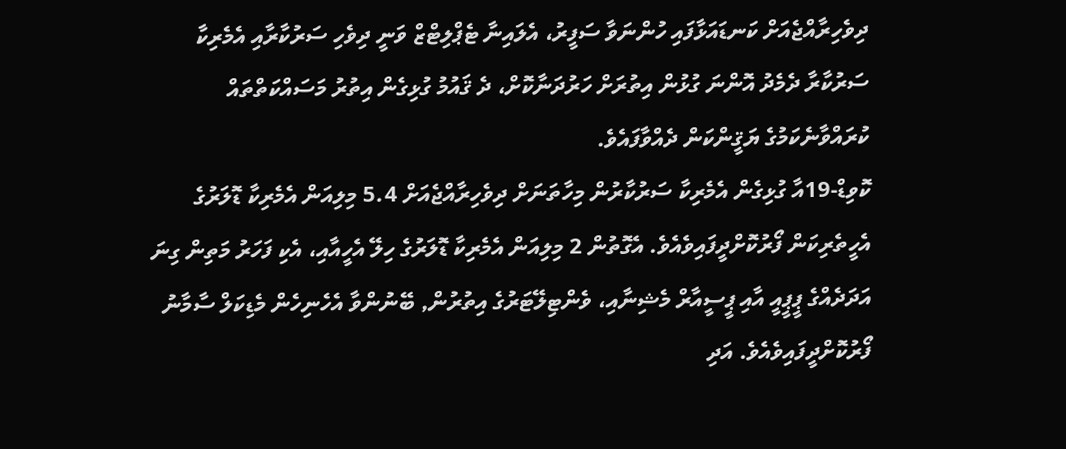ދިވެހިރާއްޖެއަށް ކަނޑައަޅާފައި ހުންނަވާ ސަފީރު، އެލައިނާ ޓެޕްލިޓްޒް ވަނީ ދިވެހި ސަރުކާރާއި އެމެރިކާ ސަރުކާރާ ދެމެދު އޮންނަ ގުޅުން އިތުރަށް ހަރުދަނާކޮށް، ދެ ޤައުމު ގުޅިގެން އިތުރު މަސައްކަތްތައް ކުރައްވާނެކަމުގެ ޔަޤީންކަން ދެއްވާފައެވެ.
ކޮވިޑް-19އާ ގުޅިގެން އެމެރިކާ ސަރުކާރުން މިހާތަނަށް ދިވެހިރާއްޖެއަށް 5.4 މިލިއަން އެމެރިކާ ޑޮލަރުގެ އެހީތެރިކަން ފޯރުކޮށްދީފައިވެއެވެ. އެގޮތުން 2 މިލިއަން އެމެރިކާ ޑޮލަރުގެ ހިލޭ އެހީއާއި، އެކި ފަހަރު މަތިން ގިނަ އަދަދެއްގެ ޕީޕީއީ އާއި ޕީސީއާރް މެޝިނާއި، ވެންޓިލޭޓަރުގެ އިތުރުން, ބޭނުންވާ އެހެނިހެން މެޑިކަލް ސާމާނު ފޯރުކޮށްދީފައިވެއެވެ. އަދި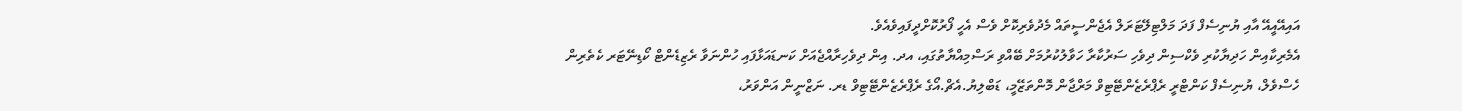އައިއޭއީއޭ އާއި ޔުނިސެފް ފަދަ މަލްޓިލޭޓަރަލް އެޖެންސީތައް މެދުވެރިކޮށް ވެސް އެހީ ފޯރުކޮށްދީފައިވެއެވެ.
އެމެރިކާއިން ހަދިޔާކުރި ވެކްސިން ދިވެހި ސަރުކާރާ ހަވާލުކުރުމަށް ބޭއްވި ރަސްމިއްޔާތުގައި، އދ. އިން ދިވެހިރާއްޖެއަށް ކަނޑައަޅާފައި ހުންނަވާ ރެޒިޑެންޓް ކޯޑިނޭޓަރ ކެތެރިން ހެސްވެލް، ޔުނިސެފް ކަންޓްރީ ރެޕްރެޒެންޓޭޓިވް މަރްޖާން މޮންތަޒޭމީ، ޑަބްލިޔު.އެޗް.އޯގެ ރެޕްރެޒެންޓޭޓިވް ޑރ. ނަޒްނީން އަންވަރު،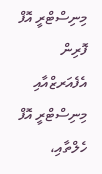މިނިސްޓްރީ އޮފް ފޮރިން އެފެއަރޒްއާއި މިނިސްޓްރީ އޮފް ހެލްތާއި،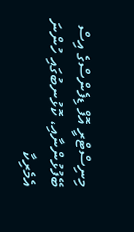މިނިސްޓްރީ އޮފް ޑިފެންސްގެ އިސް ބޭފުޅުންނާއި، ކޮޅުނބުގައި ހުންނަ އެމެރިކާ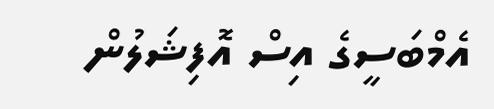އެމްބަސީގެ އިސް އޮފިޝަލުން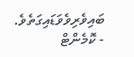ބައިވެރިވެވަޑައިގަތެވެ.
- ކޮމެންޓް